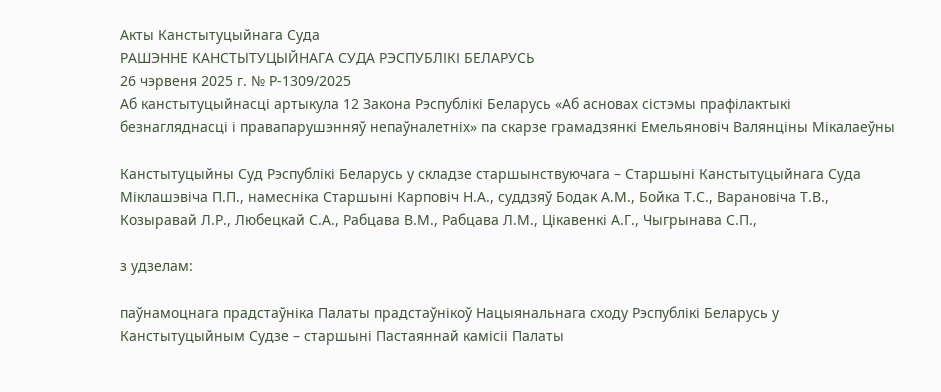Акты Канстытуцыйнага Суда
РАШЭННЕ КАНСТЫТУЦЫЙНАГА СУДА РЭСПУБЛІКІ БЕЛАРУСЬ
26 чэрвеня 2025 г. № Р-1309/2025
Аб канстытуцыйнасці артыкула 12 Закона Рэспублікі Беларусь «Аб асновах сістэмы прафілактыкі безнагляднасці і правапарушэнняў непаўналетніх» па скарзе грамадзянкі Емельяновіч Валянціны Мікалаеўны

Канстытуцыйны Суд Рэспублікі Беларусь у складзе старшынствуючага – Старшыні Канстытуцыйнага Суда Міклашэвіча П.П., намесніка Старшыні Карповіч Н.А., суддзяў Бодак А.М., Бойка Т.С., Варановіча Т.В., Козыравай Л.Р., Любецкай С.А., Рабцава В.М., Рабцава Л.М., Цікавенкі А.Г., Чыгрынава С.П.,

з удзелам:

паўнамоцнага прадстаўніка Палаты прадстаўнікоў Нацыянальнага сходу Рэспублікі Беларусь у Канстытуцыйным Судзе – старшыні Пастаяннай камісіі Палаты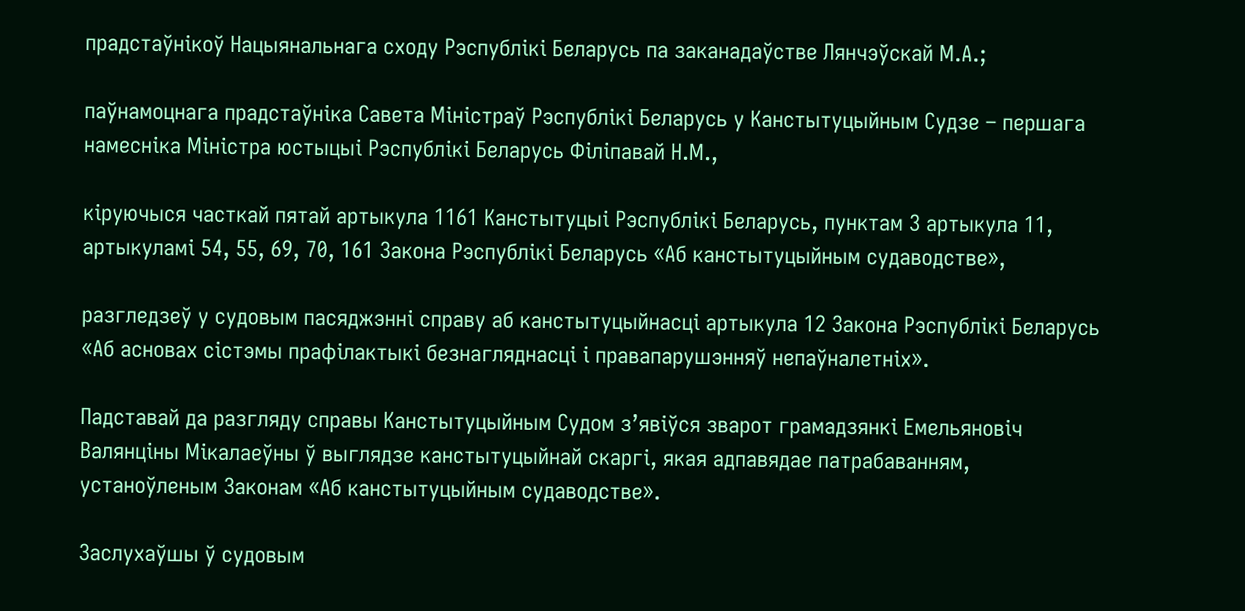прадстаўнікоў Нацыянальнага сходу Рэспублікі Беларусь па заканадаўстве Лянчэўскай М.А.;

паўнамоцнага прадстаўніка Савета Міністраў Рэспублікі Беларусь у Канстытуцыйным Судзе – першага намесніка Міністра юстыцыі Рэспублікі Беларусь Філіпавай Н.М.,

кіруючыся часткай пятай артыкула 1161 Канстытуцыі Рэспублікі Беларусь, пунктам 3 артыкула 11, артыкуламі 54, 55, 69, 70, 161 Закона Рэспублікі Беларусь «Аб канстытуцыйным судаводстве»,

разгледзеў у судовым пасяджэнні справу аб канстытуцыйнасці артыкула 12 Закона Рэспублікі Беларусь «Аб асновах сістэмы прафілактыкі безнагляднасці і правапарушэнняў непаўналетніх».

Падставай да разгляду справы Канстытуцыйным Судом з’явіўся зварот грамадзянкі Емельяновіч Валянціны Мікалаеўны ў выглядзе канстытуцыйнай скаргі, якая адпавядае патрабаванням, устаноўленым Законам «Аб канстытуцыйным судаводстве».

Заслухаўшы ў судовым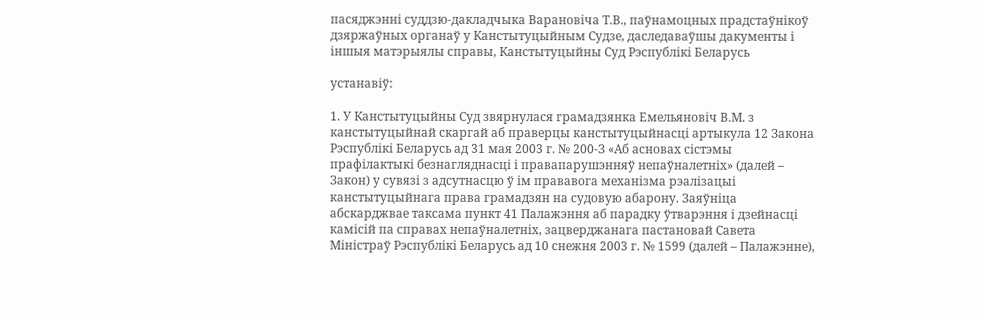пасяджэнні суддзю-дакладчыка Варановіча Т.В., паўнамоцных прадстаўнікоў дзяржаўных органаў у Канстытуцыйным Судзе, даследаваўшы дакументы і іншыя матэрыялы справы, Канстытуцыйны Суд Рэспублікі Беларусь

устанавіў:

1. У Канстытуцыйны Суд звярнулася грамадзянка Емельяновіч В.М. з  канстытуцыйнай скаргай аб праверцы канстытуцыйнасці артыкула 12 Закона Рэспублікі Беларусь ад 31 мая 2003 г. № 200-З «Аб асновах сістэмы прафілактыкі безнагляднасці і правапарушэнняў непаўналетніх» (далей – Закон) у сувязі з адсутнасцю ў ім прававога механізма рэалізацыі канстытуцыйнага права грамадзян на судовую абарону. Заяўніца абскарджвае таксама пункт 41 Палажэння аб парадку ўтварэння і дзейнасці камісій па справах непаўналетніх, зацверджанага пастановай Савета Міністраў Рэспублікі Беларусь ад 10 снежня 2003 г. № 1599 (далей – Палажэнне),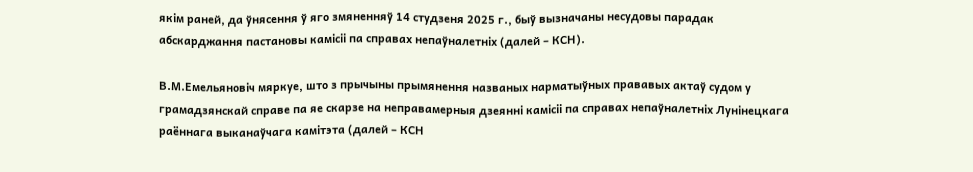якім раней, да ўнясення ў яго змяненняў 14 студзеня 2025 г., быў вызначаны несудовы парадак абскарджання пастановы камісіі па справах непаўналетніх (далей – КСН).

В.М.Емельяновіч мяркуе, што з прычыны прымянення названых нарматыўных прававых актаў судом у грамадзянскай справе па яе скарзе на неправамерныя дзеянні камісіі па справах непаўналетніх Лунінецкага раённага выканаўчага камітэта (далей – КСН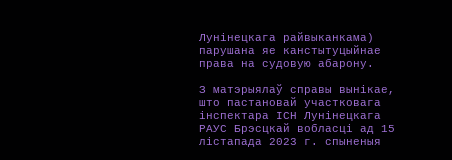Лунінецкага райвыканкама) парушана яе канстытуцыйнае права на судовую абарону.

З матэрыялаў справы вынікае, што пастановай участковага інспектара ІСН Лунінецкага РАУС Брэсцкай вобласці ад 15 лістапада 2023 г. спыненыя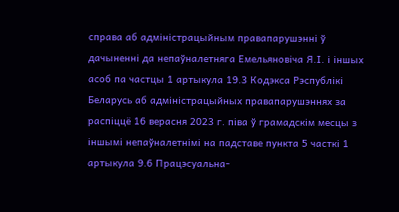справа аб адміністрацыйным правапарушэнні ў дачыненні да непаўналетняга Емельяновіча Я.І. і іншых асоб па частцы 1 артыкула 19.3 Кодэкса Рэспублікі Беларусь аб адміністрацыйных правапарушэннях за распіццё 16 верасня 2023 г. піва ў грамадскім месцы з  іншымі непаўналетнімі на падставе пункта 5 часткі 1 артыкула 9.6 Працэсуальна-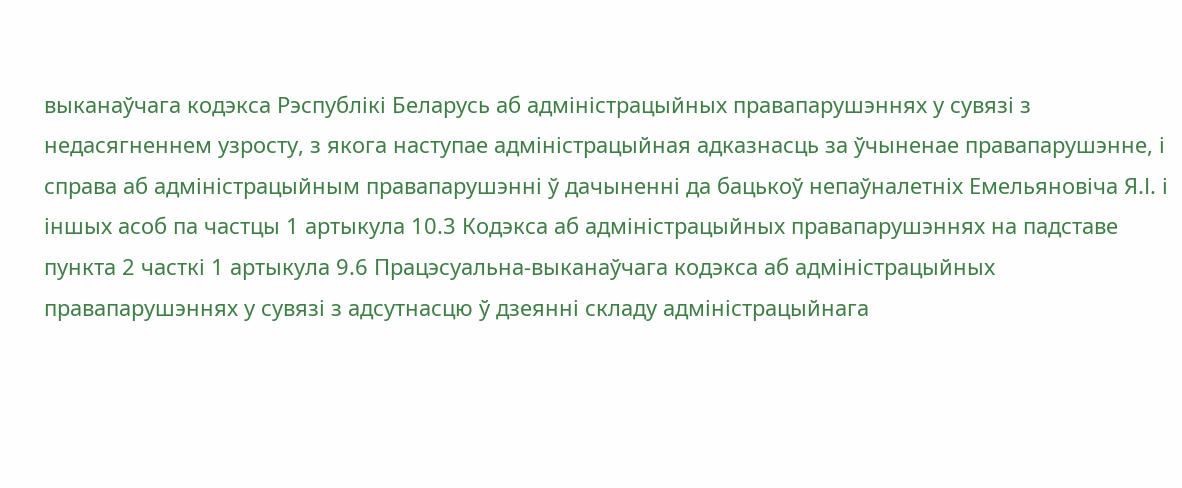выканаўчага кодэкса Рэспублікі Беларусь аб адміністрацыйных правапарушэннях у сувязі з недасягненнем узросту, з якога наступае адміністрацыйная адказнасць за ўчыненае правапарушэнне, і справа аб адміністрацыйным правапарушэнні ў дачыненні да бацькоў непаўналетніх Емельяновіча Я.І. і іншых асоб па частцы 1 артыкула 10.3 Кодэкса аб адміністрацыйных правапарушэннях на падставе пункта 2 часткі 1 артыкула 9.6 Працэсуальна-выканаўчага кодэкса аб адміністрацыйных правапарушэннях у сувязі з адсутнасцю ў дзеянні складу адміністрацыйнага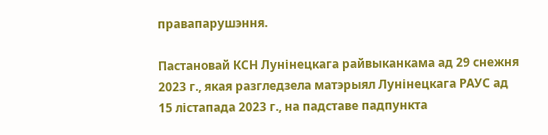правапарушэння.

Пастановай КСН Лунінецкага райвыканкама ад 29 снежня 2023 г., якая разгледзела матэрыял Лунінецкага РАУС ад 15 лістапада 2023 г., на падставе падпункта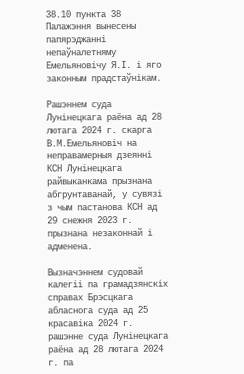38.10 пункта 38 Палажэння вынесены папярэджанні непаўналетняму Емельяновічу Я.І. і яго законным прадстаўнікам.

Рашэннем суда Лунінецкага раёна ад 28 лютага 2024 г. скарга В.М.Емельяновіч на неправамерныя дзеянні КСН Лунінецкага райвыканкама прызнана абгрунтаванай, у сувязі з чым пастанова КСН ад 29 снежня 2023 г. прызнана незаконнай і адменена.

Вызначэннем судовай калегіі па грамадзянскіх справах Брэсцкага абласнога суда ад 25 красавіка 2024 г. рашэнне суда Лунінецкага раёна ад 28 лютага 2024 г. па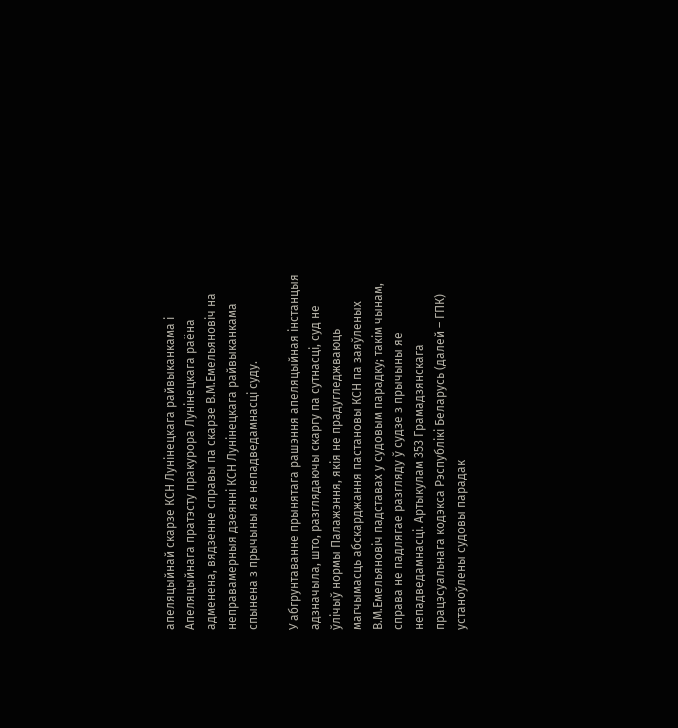апеляцыйнай скарзе КСН Лунінецкага райвыканкама і Апеляцыйнага пратэсту пракурора Лунінецкага раёна адменена, вядзенне справы па скарзе В.М.Емельяновіч на неправамерныя дзеянні КСН Лунінецкага райвыканкама спынена з прычыны яе непадведамнасці суду.

У абгрунтаванне прынятага рашэння апеляцыйная інстанцыя адзначыла, што, разглядаючы скаргу па сутнасці, суд не ўлічыў нормы Палажэння, якія не прадугледжваюць магчымасць абскарджання пастановы КСН па заяўленых В.М.Емельяновіч падставах у судовым парадку; такім чынам, справа не падлягае разгляду ў судзе з прычыны яе непадведамнасці. Артыкулам 353 Грамадзянскага працэсуальнага кодэкса Рэспублікі Беларусь (далей – ГПК) устаноўлены судовы парадак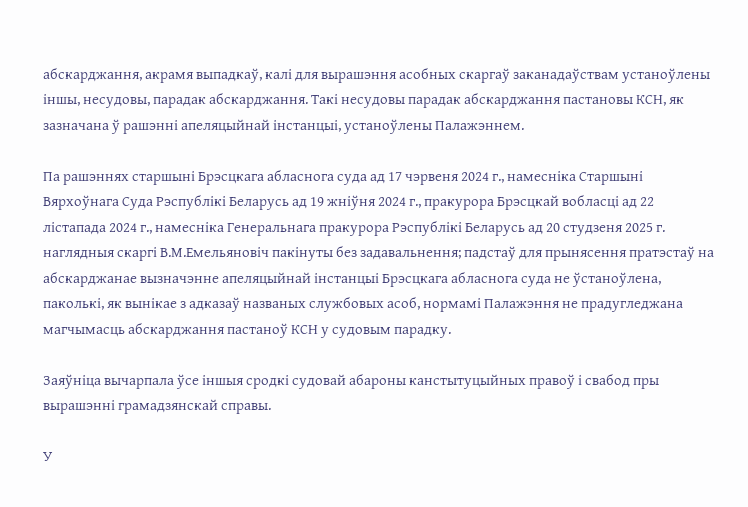абскарджання, акрамя выпадкаў, калі для вырашэння асобных скаргаў заканадаўствам устаноўлены іншы, несудовы, парадак абскарджання. Такі несудовы парадак абскарджання пастановы КСН, як зазначана ў рашэнні апеляцыйнай інстанцыі, устаноўлены Палажэннем.

Па рашэннях старшыні Брэсцкага абласнога суда ад 17 чэрвеня 2024 г., намесніка Старшыні Вярхоўнага Суда Рэспублікі Беларусь ад 19 жніўня 2024 г., пракурора Брэсцкай вобласці ад 22 лістапада 2024 г., намесніка Генеральнага пракурора Рэспублікі Беларусь ад 20 студзеня 2025 г. наглядныя скаргі В.М.Емельяновіч пакінуты без задавальнення; падстаў для прынясення пратэстаў на абскарджанае вызначэнне апеляцыйнай інстанцыі Брэсцкага абласнога суда не ўстаноўлена, паколькі, як вынікае з адказаў названых службовых асоб, нормамі Палажэння не прадугледжана магчымасць абскарджання пастаноў КСН у судовым парадку.

Заяўніца вычарпала ўсе іншыя сродкі судовай абароны канстытуцыйных правоў і свабод пры вырашэнні грамадзянскай справы.

У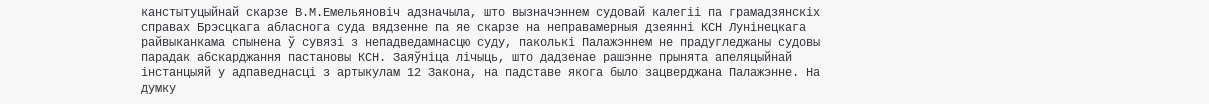канстытуцыйнай скарзе В.М.Емельяновіч адзначыла, што вызначэннем судовай калегіі па грамадзянскіх справах Брэсцкага абласнога суда вядзенне па яе скарзе на неправамерныя дзеянні КСН Лунінецкага райвыканкама спынена ў сувязі з непадведамнасцю суду, паколькі Палажэннем не прадугледжаны судовы парадак абскарджання пастановы КСН. Заяўніца лічыць, што дадзенае рашэнне прынята апеляцыйнай інстанцыяй у адпаведнасці з артыкулам 12 Закона, на падставе якога было зацверджана Палажэнне. На думку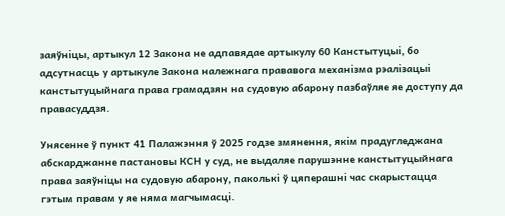заяўніцы, артыкул 12 Закона не адпавядае артыкулу 60 Канстытуцыі, бо адсутнасць у артыкуле Закона належнага прававога механізма рэалізацыі канстытуцыйнага права грамадзян на судовую абарону пазбаўляе яе доступу да правасуддзя.

Унясенне ў пункт 41 Палажэння ў 2025 годзе змянення, якім прадугледжана абскарджанне пастановы КСН у суд, не выдаляе парушэнне канстытуцыйнага права заяўніцы на судовую абарону, паколькі ў цяперашні час скарыстацца гэтым правам у яе няма магчымасці.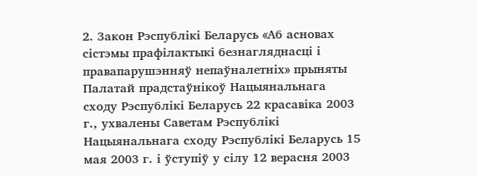2. Закон Рэспублікі Беларусь «Аб асновах сістэмы прафілактыкі безнагляднасці і правапарушэнняў непаўналетніх» прыняты Палатай прадстаўнікоў Нацыянальнага сходу Рэспублікі Беларусь 22 красавіка 2003 г., ухвалены Саветам Рэспублікі Нацыянальнага сходу Рэспублікі Беларусь 15 мая 2003 г. і ўступіў у сілу 12 верасня 2003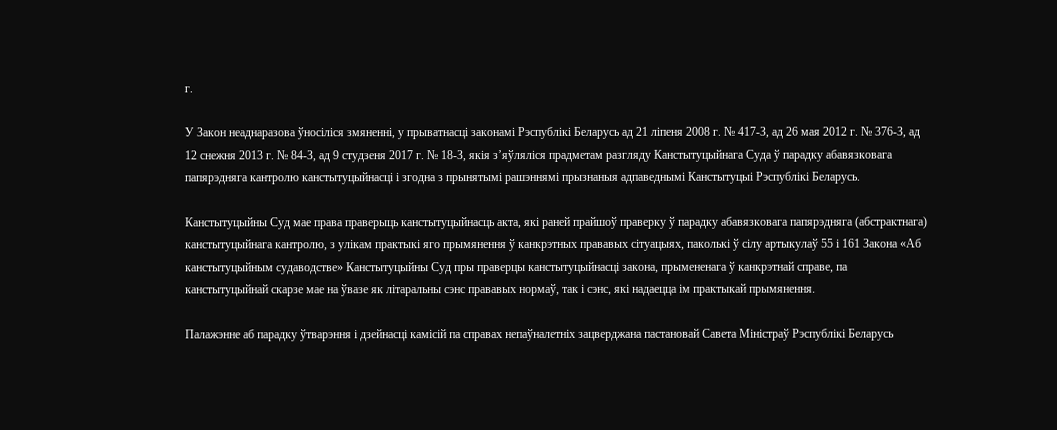г.

У Закон неаднаразова ўносіліся змяненні, у прыватнасці законамі Рэспублікі Беларусь ад 21 ліпеня 2008 г. № 417-З, ад 26 мая 2012 г. № 376-З, ад 12 снежня 2013 г. № 84-З, ад 9 студзеня 2017 г. № 18-З, якія з’яўляліся прадметам разгляду Канстытуцыйнага Суда ў парадку абавязковага папярэдняга кантролю канстытуцыйнасці і згодна з прынятымі рашэннямі прызнаныя адпаведнымі Канстытуцыі Рэспублікі Беларусь.

Канстытуцыйны Суд мае права праверыць канстытуцыйнасць акта, які раней прайшоў праверку ў парадку абавязковага папярэдняга (абстрактнага) канстытуцыйнага кантролю, з улікам практыкі яго прымянення ў канкрэтных прававых сітуацыях, паколькі ў сілу артыкулаў 55 і 161 Закона «Аб канстытуцыйным судаводстве» Канстытуцыйны Суд пры праверцы канстытуцыйнасці закона, прымененага ў канкрэтнай справе, па канстытуцыйнай скарзе мае на ўвазе як літаральны сэнс прававых нормаў, так і сэнс, які надаецца ім практыкай прымянення.

Палажэнне аб парадку ўтварэння і дзейнасці камісій па справах непаўналетніх зацверджана пастановай Савета Міністраў Рэспублікі Беларусь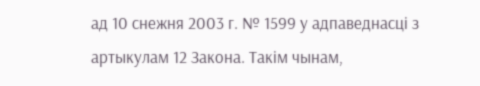ад 10 снежня 2003 г. № 1599 у адпаведнасці з артыкулам 12 Закона. Такім чынам,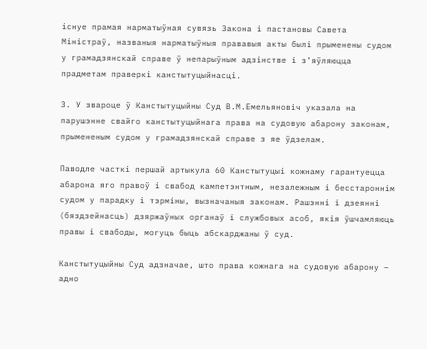існуе прамая нарматыўная сувязь Закона і пастановы Савета Міністраў, названыя нарматыўныя прававыя акты былі прыменены судом у грамадзянскай справе ў непарыўным адзінстве і з’яўляюцца прадметам праверкі канстытуцыйнасці.

3. У звароце ў Канстытуцыйны Суд В.М.Емельяновіч указала на парушэнне свайго канстытуцыйнага права на судовую абарону законам, прымененым судом у грамадзянскай справе з яе ўдзелам.

Паводле часткі першай артыкула 60 Канстытуцыі кожнаму гарантуецца абарона яго правоў і свабод кампетэнтным, незалежным і бесстароннім судом у парадку і тэрміны, вызначаныя законам. Рашэнні і дзеянні (бяздзейнасць) дзяржаўных органаў і службовых асоб, якія ўшчамляюць правы і свабоды, могуць быць абскарджаны ў суд.

Канстытуцыйны Суд адзначае, што права кожнага на судовую абарону – адно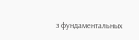з фундаментальных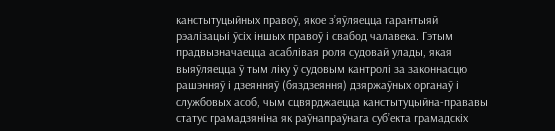канстытуцыйных правоў, якое з’яўляецца гарантыяй рэалізацыі ўсіх іншых правоў і свабод чалавека. Гэтым прадвызначаецца асаблівая роля судовай улады, якая выяўляецца ў тым ліку ў судовым кантролі за законнасцю рашэнняў і дзеянняў (бяздзеяння) дзяржаўных органаў і службовых асоб, чым сцвярджаецца канстытуцыйна-прававы статус грамадзяніна як раўнапраўнага суб’екта грамадскіх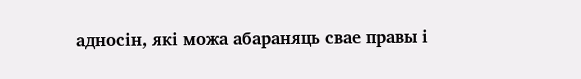адносін, які можа абараняць свае правы і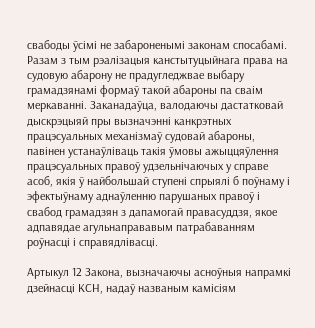свабоды ўсімі не забароненымі законам спосабамі. Разам з тым рэалізацыя канстытуцыйнага права на судовую абарону не прадугледжвае выбару грамадзянамі формаў такой абароны па сваім меркаванні. Заканадаўца, валодаючы дастатковай дыскрэцыяй пры вызначэнні канкрэтных працэсуальных механізмаў судовай абароны, павінен устанаўліваць такія ўмовы ажыццяўлення працэсуальных правоў удзельнічаючых у справе асоб, якія ў найбольшай ступені спрыялі б поўнаму і эфектыўнаму аднаўленню парушаных правоў і свабод грамадзян з дапамогай правасуддзя, якое адпавядае агульнаправавым патрабаванням роўнасці і справядлівасці.

Артыкул 12 Закона, вызначаючы асноўныя напрамкі дзейнасці КСН, надаў названым камісіям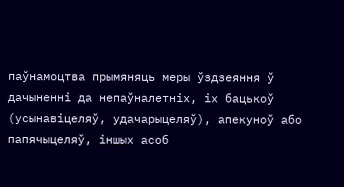паўнамоцтва прымяняць меры ўздзеяння ў дачыненні да непаўналетніх, іх бацькоў (усынавіцеляў, удачарыцеляў), апекуноў або папячыцеляў, іншых асоб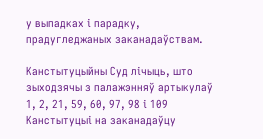у выпадках і парадку, прадугледжаных заканадаўствам.

Канстытуцыйны Суд лічыць, што зыходзячы з палажэнняў артыкулаў 1, 2, 21, 59, 60, 97, 98 і 109 Канстытуцыі на заканадаўцу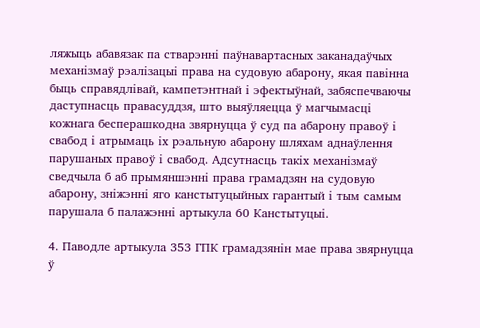ляжыць абавязак па стварэнні паўнавартасных заканадаўчых механізмаў рэалізацыі права на судовую абарону, якая павінна быць справядлівай, кампетэнтнай і эфектыўнай, забяспечваючы даступнасць правасуддзя, што выяўляецца ў магчымасці кожнага бесперашкодна звярнуцца ў суд па абарону правоў і свабод і атрымаць іх рэальную абарону шляхам аднаўлення парушаных правоў і свабод. Адсутнасць такіх механізмаў сведчыла б аб прымяншэнні права грамадзян на судовую абарону, зніжэнні яго канстытуцыйных гарантый і тым самым парушала б палажэнні артыкула 60 Канстытуцыі.

4. Паводле артыкула 353 ГПК грамадзянін мае права звярнуцца ў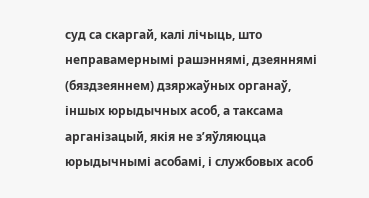суд са скаргай, калі лічыць, што неправамернымі рашэннямі, дзеяннямі (бяздзеяннем) дзяржаўных органаў, іншых юрыдычных асоб, а таксама арганізацый, якія не з’яўляюцца юрыдычнымі асобамі, і службовых асоб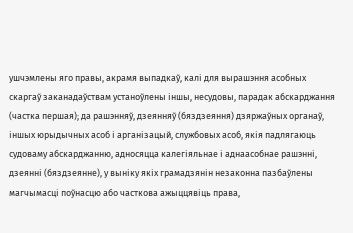ушчэмлены яго правы, акрамя выпадкаў, калі для вырашэння асобных скаргаў заканадаўствам устаноўлены іншы, несудовы, парадак абскарджання (частка першая); да рашэнняў, дзеянняў (бяздзеяння) дзяржаўных органаў, іншых юрыдычных асоб і арганізацый, службовых асоб, якія падлягаюць судоваму абскарджанню, адносяцца калегіяльнае і аднаасобнае рашэнні, дзеянні (бяздзеянне), у выніку якіх грамадзянін незаконна пазбаўлены магчымасці поўнасцю або часткова ажыццявіць права,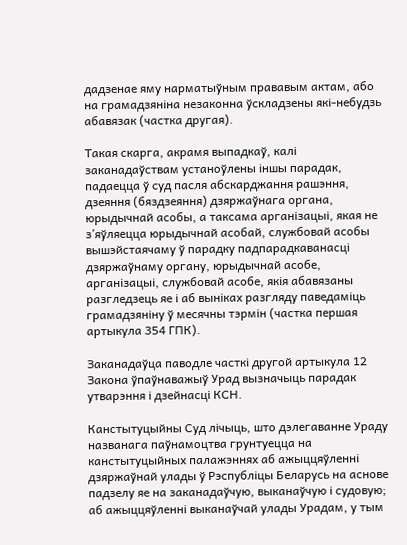дадзенае яму нарматыўным прававым актам, або на грамадзяніна незаконна ўскладзены які-небудзь абавязак (частка другая).

Такая скарга, акрамя выпадкаў, калі заканадаўствам устаноўлены іншы парадак, падаецца ў суд пасля абскарджання рашэння, дзеяння (бяздзеяння) дзяржаўнага органа, юрыдычнай асобы, а таксама арганізацыі, якая не з’яўляецца юрыдычнай асобай, службовай асобы вышэйстаячаму ў парадку падпарадкаванасці дзяржаўнаму органу, юрыдычнай асобе, арганізацыі, службовай асобе, якія абавязаны разгледзець яе і аб выніках разгляду паведаміць грамадзяніну ў месячны тэрмін (частка першая артыкула 354 ГПК).

Заканадаўца паводле часткі другой артыкула 12 Закона ўпаўнаважыў Урад вызначыць парадак утварэння і дзейнасці КСН.

Канстытуцыйны Суд лічыць, што дэлегаванне Ураду названага паўнамоцтва грунтуецца на канстытуцыйных палажэннях аб ажыццяўленні дзяржаўнай улады ў Рэспубліцы Беларусь на аснове падзелу яе на заканадаўчую, выканаўчую і судовую; аб ажыццяўленні выканаўчай улады Урадам, у тым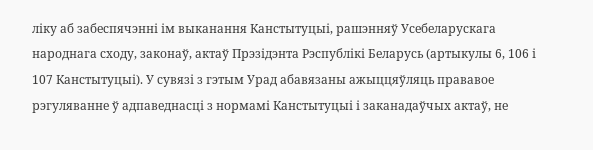ліку аб забеспячэнні ім выканання Канстытуцыі, рашэнняў Усебеларускага народнага сходу, законаў, актаў Прэзідэнта Рэспублікі Беларусь (артыкулы 6, 106 і 107 Канстытуцыі). У сувязі з гэтым Урад абавязаны ажыццяўляць прававое рэгуляванне ў адпаведнасці з нормамі Канстытуцыі і заканадаўчых актаў, не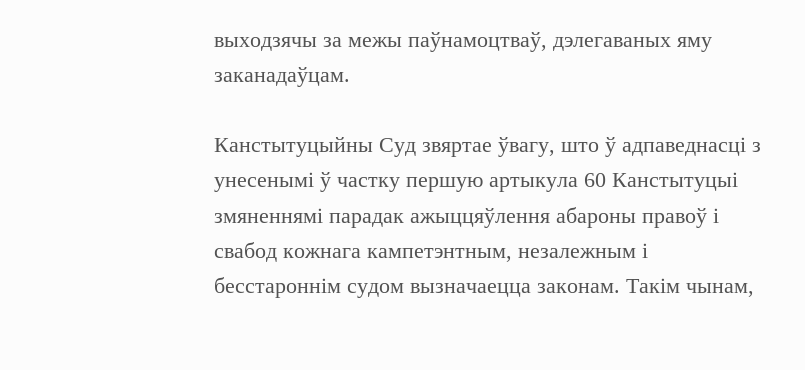выходзячы за межы паўнамоцтваў, дэлегаваных яму заканадаўцам.

Канстытуцыйны Суд звяртае ўвагу, што ў адпаведнасці з унесенымі ў частку першую артыкула 60 Канстытуцыі змяненнямі парадак ажыццяўлення абароны правоў і свабод кожнага кампетэнтным, незалежным і бесстароннім судом вызначаецца законам. Такім чынам,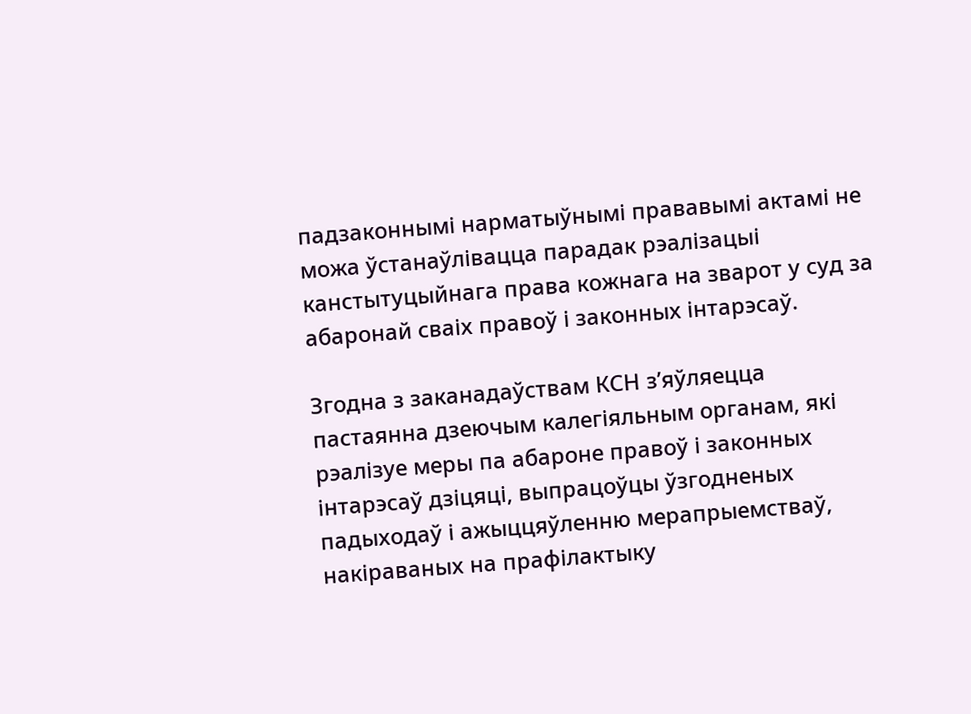падзаконнымі нарматыўнымі прававымі актамі не можа ўстанаўлівацца парадак рэалізацыі канстытуцыйнага права кожнага на зварот у суд за абаронай сваіх правоў і законных інтарэсаў.

Згодна з заканадаўствам КСН з’яўляецца пастаянна дзеючым калегіяльным органам, які рэалізуе меры па абароне правоў і законных інтарэсаў дзіцяці, выпрацоўцы ўзгодненых падыходаў і ажыццяўленню мерапрыемстваў, накіраваных на прафілактыку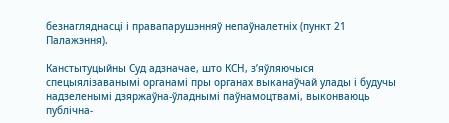безнагляднасці і правапарушэнняў непаўналетніх (пункт 21 Палажэння).

Канстытуцыйны Суд адзначае, што КСН, з’яўляючыся спецыялізаванымі органамі пры органах выканаўчай улады і будучы надзеленымі дзяржаўна-ўладнымі паўнамоцтвамі, выконваюць публічна-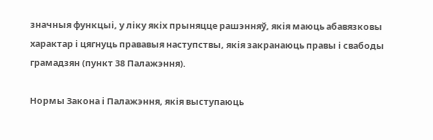значныя функцыі, у ліку якіх прыняцце рашэнняў, якія маюць абавязковы характар і цягнуць прававыя наступствы, якія закранаюць правы і свабоды грамадзян (пункт 38 Палажэння).

Нормы Закона і Палажэння, якія выступаюць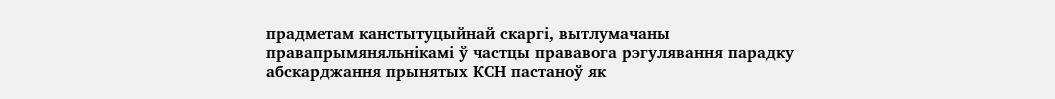прадметам канстытуцыйнай скаргі, вытлумачаны правапрымяняльнікамі ў частцы прававога рэгулявання парадку абскарджання прынятых КСН пастаноў як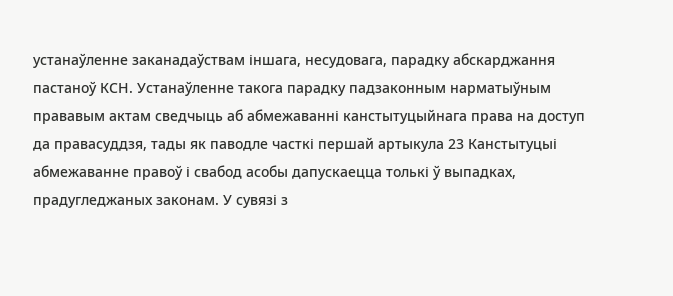устанаўленне заканадаўствам іншага, несудовага, парадку абскарджання пастаноў КСН. Устанаўленне такога парадку падзаконным нарматыўным прававым актам сведчыць аб абмежаванні канстытуцыйнага права на доступ да правасуддзя, тады як паводле часткі першай артыкула 23 Канстытуцыі абмежаванне правоў і свабод асобы дапускаецца толькі ў выпадках, прадугледжаных законам. У сувязі з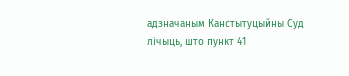адзначаным Канстытуцыйны Суд лічыць, што пункт 41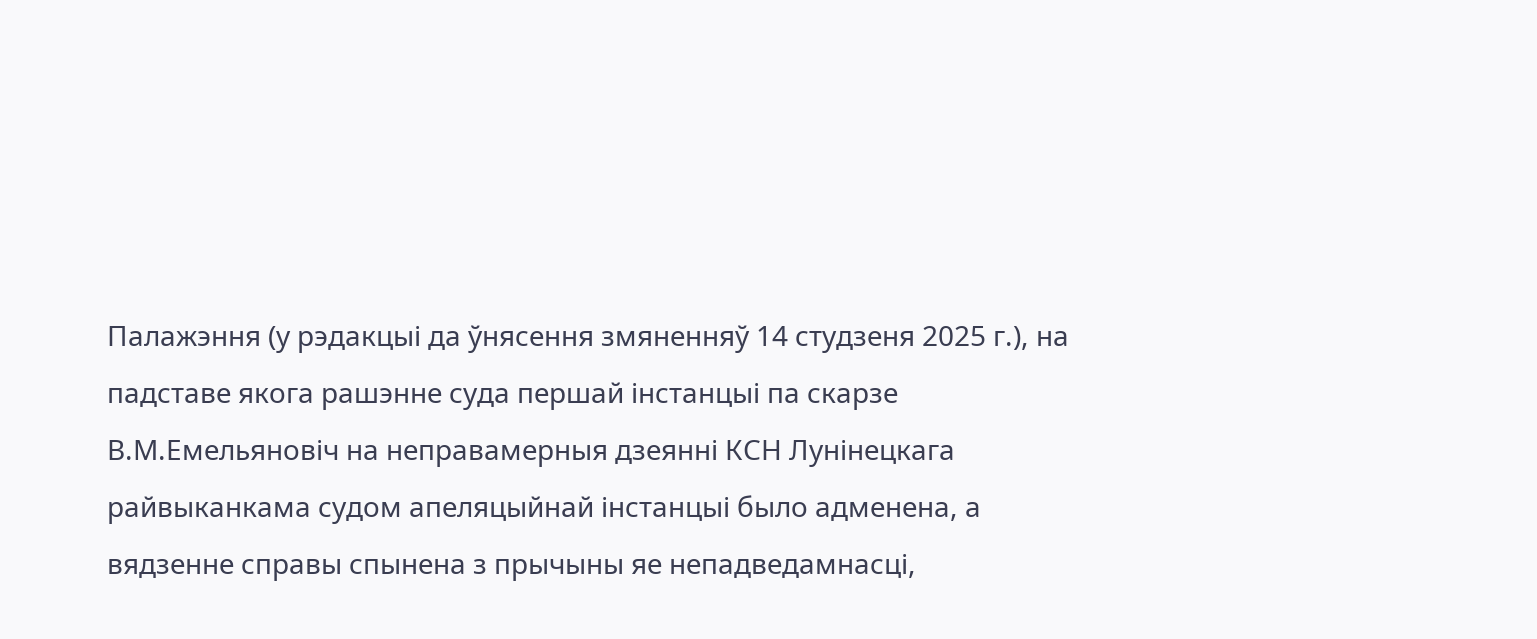Палажэння (у рэдакцыі да ўнясення змяненняў 14 студзеня 2025 г.), на падставе якога рашэнне суда першай інстанцыі па скарзе В.М.Емельяновіч на неправамерныя дзеянні КСН Лунінецкага райвыканкама судом апеляцыйнай інстанцыі было адменена, а вядзенне справы спынена з прычыны яе непадведамнасці,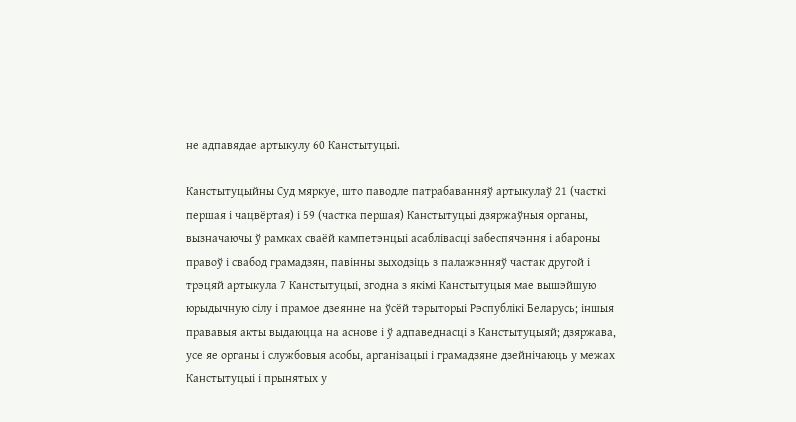не адпавядае артыкулу 60 Канстытуцыі.

Канстытуцыйны Суд мяркуе, што паводле патрабаванняў артыкулаў 21 (часткі першая і чацвёртая) і 59 (частка першая) Канстытуцыі дзяржаўныя органы, вызначаючы ў рамках сваёй кампетэнцыі асаблівасці забеспячэння і абароны правоў і свабод грамадзян, павінны зыходзіць з палажэнняў частак другой і трэцяй артыкула 7 Канстытуцыі, згодна з якімі Канстытуцыя мае вышэйшую юрыдычную сілу і прамое дзеянне на ўсёй тэрыторыі Рэспублікі Беларусь; іншыя прававыя акты выдаюцца на аснове і ў адпаведнасці з Канстытуцыяй; дзяржава, усе яе органы і службовыя асобы, арганізацыі і грамадзяне дзейнічаюць у межах Канстытуцыі і прынятых у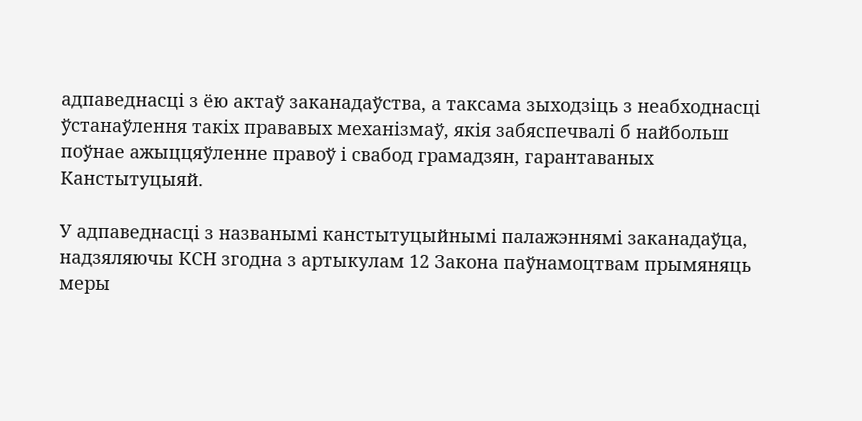адпаведнасці з ёю актаў заканадаўства, а таксама зыходзіць з неабходнасці ўстанаўлення такіх прававых механізмаў, якія забяспечвалі б найбольш поўнае ажыццяўленне правоў і свабод грамадзян, гарантаваных Канстытуцыяй.

У адпаведнасці з названымі канстытуцыйнымі палажэннямі заканадаўца, надзяляючы КСН згодна з артыкулам 12 Закона паўнамоцтвам прымяняць меры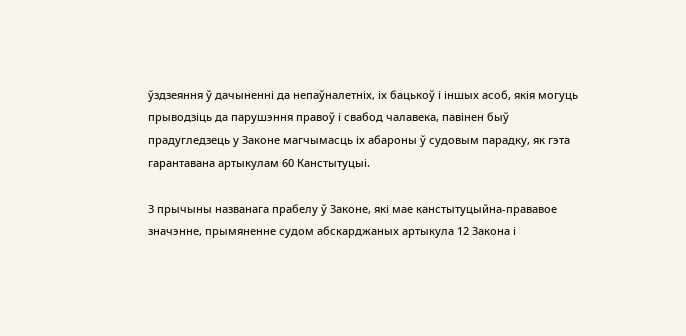ўздзеяння ў дачыненні да непаўналетніх, іх бацькоў і іншых асоб, якія могуць прыводзіць да парушэння правоў і свабод чалавека, павінен быў прадугледзець у Законе магчымасць іх абароны ў судовым парадку, як гэта гарантавана артыкулам 60 Канстытуцыі.

З прычыны названага прабелу ў Законе, які мае канстытуцыйна-прававое значэнне, прымяненне судом абскарджаных артыкула 12 Закона і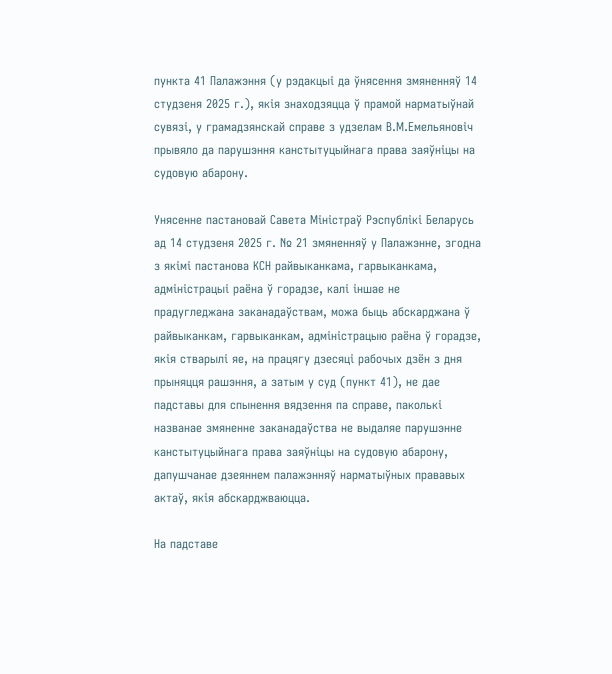пункта 41 Палажэння (у рэдакцыі да ўнясення змяненняў 14 студзеня 2025 г.), якія знаходзяцца ў прамой нарматыўнай сувязі, у грамадзянскай справе з удзелам В.М.Емельяновіч прывяло да парушэння канстытуцыйнага права заяўніцы на судовую абарону.

Унясенне пастановай Савета Міністраў Рэспублікі Беларусь ад 14 студзеня 2025 г. № 21 змяненняў у Палажэнне, згодна з якімі пастанова КСН райвыканкама, гарвыканкама, адміністрацыі раёна ў горадзе, калі іншае не прадугледжана заканадаўствам, можа быць абскарджана ў райвыканкам, гарвыканкам, адміністрацыю раёна ў горадзе, якія стварылі яе, на працягу дзесяці рабочых дзён з дня прыняцця рашэння, а затым у суд (пункт 41), не дае падставы для спынення вядзення па справе, паколькі названае змяненне заканадаўства не выдаляе парушэнне канстытуцыйнага права заяўніцы на судовую абарону, дапушчанае дзеяннем палажэнняў нарматыўных прававых актаў, якія абскарджваюцца.

На падставе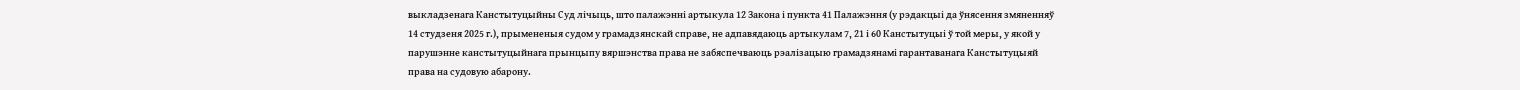выкладзенага Канстытуцыйны Суд лічыць, што палажэнні артыкула 12 Закона і пункта 41 Палажэння (у рэдакцыі да ўнясення змяненняў 14 студзеня 2025 г.), прымененыя судом у грамадзянскай справе, не адпавядаюць артыкулам 7, 21 і 60 Канстытуцыі ў той меры, у якой у парушэнне канстытуцыйнага прынцыпу вяршэнства права не забяспечваюць рэалізацыю грамадзянамі гарантаванага Канстытуцыяй права на судовую абарону.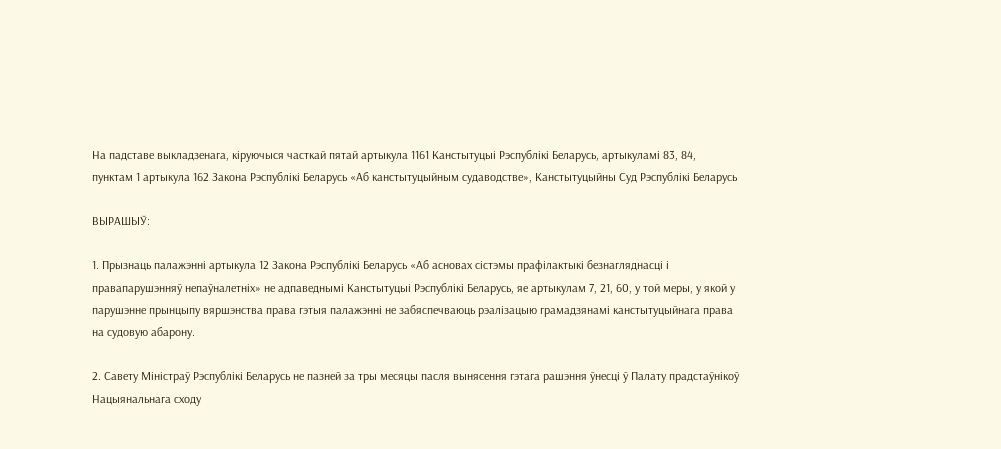На падставе выкладзенага, кіруючыся часткай пятай артыкула 1161 Канстытуцыі Рэспублікі Беларусь, артыкуламі 83, 84, пунктам 1 артыкула 162 Закона Рэспублікі Беларусь «Аб канстытуцыйным судаводстве», Канстытуцыйны Суд Рэспублікі Беларусь

ВЫРАШЫЎ:

1. Прызнаць палажэнні артыкула 12 Закона Рэспублікі Беларусь «Аб асновах сістэмы прафілактыкі безнагляднасці і правапарушэнняў непаўналетніх» не адпаведнымі Канстытуцыі Рэспублікі Беларусь, яе артыкулам 7, 21, 60, у той меры, у якой у парушэнне прынцыпу вяршэнства права гэтыя палажэнні не забяспечваюць рэалізацыю грамадзянамі канстытуцыйнага права на судовую абарону.

2. Савету Міністраў Рэспублікі Беларусь не пазней за тры месяцы пасля вынясення гэтага рашэння ўнесці ў Палату прадстаўнікоў Нацыянальнага сходу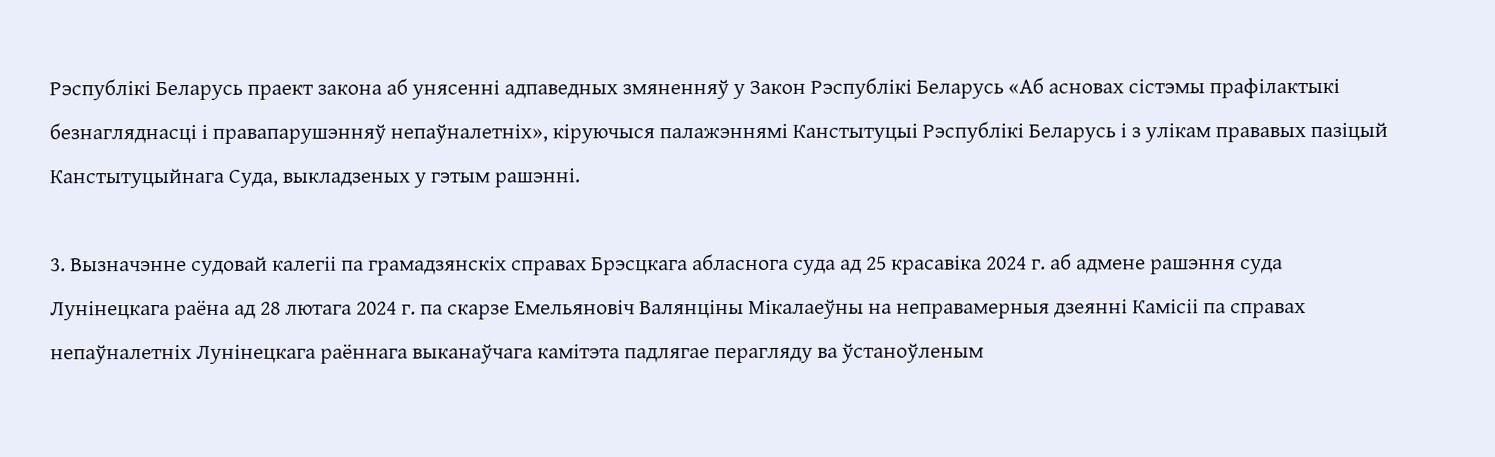Рэспублікі Беларусь праект закона аб унясенні адпаведных змяненняў у Закон Рэспублікі Беларусь «Аб асновах сістэмы прафілактыкі безнагляднасці і правапарушэнняў непаўналетніх», кіруючыся палажэннямі Канстытуцыі Рэспублікі Беларусь і з улікам прававых пазіцый Канстытуцыйнага Суда, выкладзеных у гэтым рашэнні.

3. Вызначэнне судовай калегіі па грамадзянскіх справах Брэсцкага абласнога суда ад 25 красавіка 2024 г. аб адмене рашэння суда Лунінецкага раёна ад 28 лютага 2024 г. па скарзе Емельяновіч Валянціны Мікалаеўны на неправамерныя дзеянні Камісіі па справах непаўналетніх Лунінецкага раённага выканаўчага камітэта падлягае перагляду ва ўстаноўленым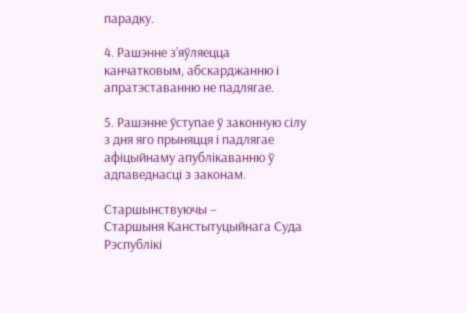парадку.

4. Рашэнне з’яўляецца канчатковым, абскарджанню і апратэставанню не падлягае.

5. Рашэнне ўступае ў законную сілу з дня яго прыняцця і падлягае афіцыйнаму апублікаванню ў адпаведнасці з законам.

Старшынствуючы –
Старшыня Канстытуцыйнага Суда
Рэспублікі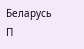Беларусь                                                                                                                 П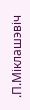.П.Міклашэвіч